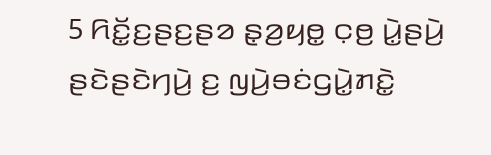5 ꤖꤢꤩ꤭ꤢ꤬ꤔꤢ꤬ꤔꤤ ꤔ꤫ꤤ꤬ꤟꤥ꤭ ꤍ꤫ꤥ꤬ ꤣꤧ꤭ꤔꤣꤧ꤬ ꤔꤢꤧꤔꤢꤧꤚꤣꤧ꤬ ꤢ꤬ ꤜꤣꤧ꤬ꤋꤢꤦꤞꤣꤧ꤭ꤊꤢꤧ꤭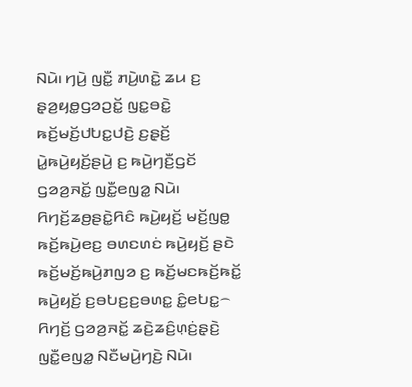ꤡꤣꤧ꤯ ꤚꤣꤧ꤬ ꤜꤢꤪ꤭ ꤊꤣꤧ꤬ꤛꤢꤧ꤭ ꤘꤣ ꤢ꤬ ꤔ꤫ꤤ꤬ꤟꤥ꤭ꤞꤤꤑꤢꤩ꤭ ꤜꤢ꤭ꤋꤢꤧ꤭ ꤒꤢꤩ꤬ꤗꤢꤩ꤬ꤓꤝꤢ꤭ꤓꤢꤧ꤬ ꤢ꤬ꤔ꤫ꤢꤩ꤬ ꤣꤧ꤭ꤒꤣꤧ꤬ꤟꤢꤩ꤬ꤔꤣꤧ꤬ ꤢ꤬ ꤒꤣꤧ꤬ꤚꤢꤪ꤬ꤞꤢꤩ ꤞꤤꤤ꤬ꤏꤢꤩ꤭ ꤜꤢꤪ꤭ꤕꤜꤤ꤭ ꤡꤣꤧ꤯
ꤖꤚꤢꤩ꤬ꤘꤥ꤬ꤔꤢꤧ꤭ꤖꤢꤨ ꤒꤣꤧ꤬ꤟꤢꤩ꤬ ꤗꤢꤩ꤬ꤜꤥ꤭ ꤒꤢꤩ꤬ꤒꤣꤧ꤬ꤕꤢ꤬ ꤋꤛꤢꤛꤢꤦ ꤒꤣꤧ꤬ꤟꤢꤩ꤬ ꤔꤢꤧ ꤒꤢꤩ꤬ꤗꤢꤩ꤬ꤒꤣꤧ꤬ꤊꤜꤤ ꤢ꤬ ꤒꤢꤩ꤬ꤗꤢꤒꤢꤩ꤬ꤒꤢꤩ꤭ ꤒꤣꤧ꤬ꤟꤢꤩ꤬ ꤢ꤬ꤋꤝꤢ꤬ꤢ꤬ꤋꤛꤢ꤭ ꤢꤨ꤭ꤕꤝꤢ꤭꤮ ꤖꤚꤢꤩ꤬ ꤞꤤꤤ꤬ꤏꤢꤩ꤭ ꤘꤢꤧ꤬ꤘꤢꤨ꤬ꤛ꤫ꤢꤦ꤬ꤔ꤫ꤢꤧ꤬ ꤜꤢꤪ꤭ꤕꤜꤤ꤭ ꤡꤢꤪꤗꤣꤧ꤬ꤚꤢꤧ꤬ ꤡꤣꤧ꤯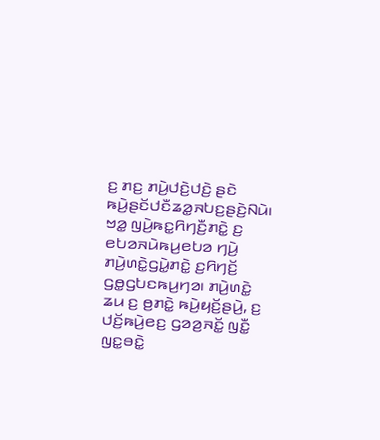ꤢ꤬ ꤊꤢ꤬ ꤊꤣꤧ꤬ꤓꤢꤧ꤬ꤓꤢꤧ꤬ ꤔꤢꤧ ꤒꤣꤧ꤬ꤔꤢꤩꤓꤢꤪꤘꤤ꤭ꤏꤝꤢ꤬ꤔꤢꤧ꤬ꤡꤣꤧ꤯ ꤠꤤ꤭ ꤜꤣꤧ꤬ꤒꤢ꤭ꤖꤚꤢꤪ꤬ꤊꤢꤧ꤭ ꤢ꤬ ꤕꤝꤤꤏꤣꤧꤒꤣ꤬ꤕꤝꤤ ꤚꤣꤧ꤬ ꤊꤣꤧ꤬ꤛꤢꤧ꤭ꤞꤣꤧ꤭ꤊꤢꤧ꤭ ꤢ꤬ꤖꤚꤢꤩ꤬ ꤞꤥ꤭ꤞꤝꤢꤒꤣ꤬ꤚꤤ꤯ ꤊꤣꤧ꤬ꤛꤢꤧ꤭ ꤘꤣ ꤢ꤬ ꤥ꤬ꤊꤢꤧ꤭ ꤒꤣꤧ꤬ꤟꤢꤩ꤬ꤔꤣꤧ꤬, ꤢ꤬ ꤓꤢꤩ꤬ꤒꤣꤧ꤬ꤕꤢ꤬ ꤞꤤꤤ꤬ꤏꤢꤩ꤭ ꤜꤢꤪ꤭ ꤜꤢ꤭ꤋꤢꤧ꤭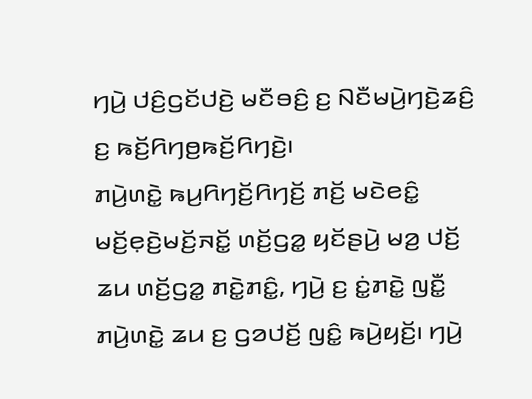ꤚꤣꤧ꤬ ꤓꤢꤨ꤬ꤞꤢꤩꤓꤢꤧ꤬ ꤗꤢꤪꤋꤢꤨ꤬ ꤢ꤬ ꤡꤢꤪꤗꤣꤧ꤬ꤚꤢꤧ꤬ꤘꤢꤨ꤬ ꤢ꤬ ꤒꤢꤩ꤬ꤖꤚꤥ꤬ꤒꤢꤩ꤬ꤖꤚꤢꤧ꤬꤯
ꤊꤣꤧ꤬ꤛꤢꤧ꤭ ꤒꤣ꤬ꤖꤚꤢꤩ꤬ꤖꤚꤢꤩ꤬ ꤊꤢꤩ꤬ ꤗꤢꤧꤕꤢꤨ꤭ ꤗꤢꤩ꤬ꤕ꤫ꤢꤧ꤬ꤗꤢꤩ꤬ꤏꤢꤩ꤭ ꤛꤢꤩ꤬ꤞꤤ꤭ ꤟꤢꤩꤔꤣꤧ꤬ ꤗꤤ꤬ ꤓꤢꤩ꤬ ꤘꤣ ꤛꤢꤩ꤬ꤞꤤ꤭ ꤊꤢꤧ꤭ꤊꤢꤨ꤭, ꤚꤣꤧ꤬ ꤢ꤬ ꤢꤦ꤭ꤊꤢꤧ꤭ ꤜꤢꤪ꤭ ꤊꤣꤧ꤬ꤛꤢꤧ꤭ ꤘꤣ ꤢ꤬ ꤞꤤꤓꤢꤩ꤬ ꤜꤢꤨ꤭ ꤒꤣꤧ꤬ꤟꤢꤩ꤬꤯ ꤚꤣꤧ꤬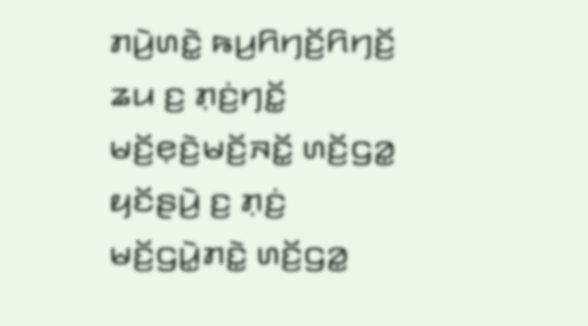ꤊꤣꤧ꤬ꤛꤢꤧ꤭ ꤒꤣ꤬ꤖꤚꤢꤩ꤬ꤖꤚꤢꤩ꤬ ꤘꤣ ꤢ꤬ ꤊ꤫ꤢꤦ꤬ꤚꤢꤩ꤭ ꤗꤢꤩ꤬ꤕ꤫ꤢꤧ꤬ꤗꤢꤩ꤬ꤏꤢꤩ꤭ ꤛꤢꤩ꤬ꤞꤤ꤭ ꤟꤢꤩꤔꤣꤧ꤬ ꤢ꤬ ꤊ꤫ꤢꤦ꤬ ꤗꤢꤩ꤬ꤞꤣꤧ꤭ꤊꤢꤧ꤭ ꤛꤢꤩ꤬ꤞꤤ꤭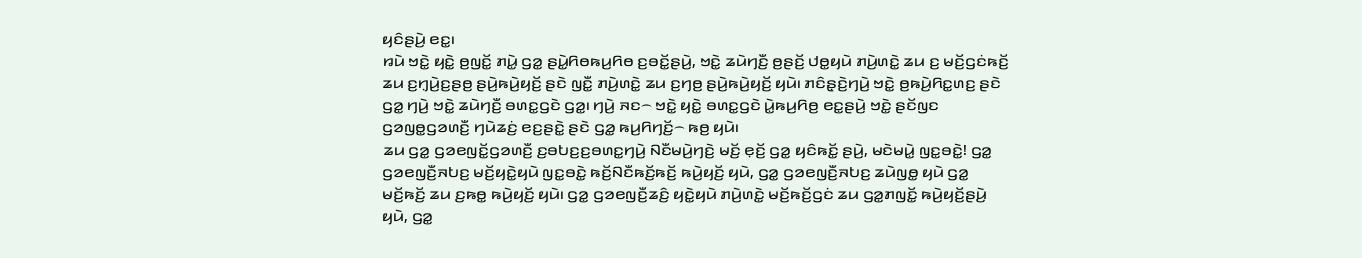ꤟꤢꤨꤔꤣꤧ꤬ ꤕꤢ꤭꤯
ꤙꤣꤧ ꤠꤢꤧ꤭ ꤟꤢꤧ꤭ ꤥ꤬ꤜꤢꤩ꤭ ꤊꤣꤧ꤭ ꤞꤤ꤭ ꤔꤣꤧ꤭ꤖꤥꤒꤣ꤬ꤖꤥ ꤢ꤬ꤋꤢꤩ꤭ꤔꤣꤧ꤬, ꤠꤢꤧ꤭ ꤘꤣꤧꤚꤢꤪ꤬ ꤥ꤬ꤔꤢꤩ꤬ ꤓꤥ꤭ꤟꤣꤧ ꤊꤣꤧ꤬ꤛꤢꤧ꤭ ꤘꤣ ꤢ꤬ ꤗꤢꤩ꤬ꤞꤢꤦꤒꤢꤩ꤬ ꤘꤣ ꤢ꤬ꤚ꤫ꤣꤧ꤬ꤢ꤬ꤔꤥ꤬ ꤔꤣꤧ꤬ꤒꤣꤧ꤬ꤟꤢꤩ꤬ ꤔꤢꤧ ꤜꤢꤪ꤭ ꤊꤣꤧ꤬ꤛꤢꤧ꤭ ꤘꤣ ꤢ꤬ꤚꤥ꤬ ꤔꤣꤧ꤬ꤒꤣꤧ꤬ꤟꤢꤩ꤬ ꤟꤣꤧ꤯ ꤊꤢꤨꤔ꤫ꤢꤧ꤬ꤚꤣꤧ꤬ ꤠꤢꤧ꤭ ꤥ꤬ꤒꤣꤧ꤬ꤖꤢ꤭ꤛꤢ꤬ ꤔꤢꤧ ꤞꤤ꤭ ꤚꤣꤧ꤬ ꤠꤢꤧ꤭ ꤘꤣꤧꤚꤢꤪ꤬ ꤋꤛꤢ꤭ꤞꤢꤧ ꤞꤤ꤭꤯ ꤚꤣꤧ꤬ ꤏꤢ꤮ ꤠꤢꤧ꤭ ꤟꤢꤧ꤭ ꤋꤛꤢ꤭ꤞꤢꤧ ꤣꤧ꤭ꤒꤣ꤬ꤖꤥ꤬ ꤕꤢ꤭ꤔꤣꤧ꤬ ꤠꤢꤧ꤭ ꤔꤢꤩꤜꤢ ꤞꤤꤜꤥ꤭ꤞꤤꤛꤢꤪ꤬ ꤚꤣꤧꤘꤢꤦ꤬ ꤕꤢ꤬ꤔꤢꤧ꤭ ꤔꤢꤧ ꤞꤤ꤭ ꤒꤣ꤬ꤖꤚꤢꤩ꤬꤮ ꤒꤥ꤬ ꤟꤣꤧ꤯
ꤘꤣ ꤞꤤ꤭ ꤞꤤꤕꤜꤢꤩ꤭ꤞꤤꤛꤢꤪ꤬ ꤢ꤬ꤋꤝꤢ꤬ꤢ꤬ꤋꤛꤢ꤭ꤚꤣꤧ꤬ ꤡꤢꤪꤗꤣꤧ꤬ꤚꤢꤧ꤬ ꤗꤢꤩ꤬ ꤕ꤫ꤢꤩ꤬ ꤞꤤ꤭ ꤟꤢꤨꤒꤢꤩ꤭ ꤔꤣꤧ꤬, ꤗꤢꤧꤗꤣꤧ꤭ ꤜꤢ꤭ꤋꤢꤧ꤭! ꤞꤤ꤭ ꤞꤤꤕꤜꤢꤪ꤬ꤏꤝꤢ꤬ ꤗꤢꤩ꤬ꤟꤢꤧ꤭ꤟꤣꤧ ꤜꤢ꤭ꤋꤢꤧ꤭ ꤒꤢꤩ꤬ꤡꤢꤪꤒꤢꤩ꤬ꤒꤢꤩ꤬ ꤒꤣꤧ꤬ꤟꤢꤩ꤬ ꤟꤣꤧ, ꤞꤤ꤭ ꤞꤤꤕꤜꤢꤪ꤬ꤏꤝꤢ꤬ ꤘꤣꤧꤜꤥ꤭ ꤟꤣꤧ ꤞꤤ꤭ ꤗꤢꤩ꤬ꤒꤢꤩ꤬ ꤘꤣ ꤢ꤬ꤒꤥ꤭ ꤒꤣꤧ꤬ꤟꤢꤩ꤬ ꤟꤣꤧ꤯ ꤞꤤ꤭ ꤞꤤꤕꤜꤢꤪ꤬ꤘꤢꤨ꤬ ꤟꤢꤧ꤭ꤟꤣꤧ ꤊꤣꤧ꤬ꤛꤢꤧ꤭ ꤗꤢꤩ꤬ꤒꤢꤩ꤬ꤞꤢꤦ ꤘꤣ ꤞꤤ꤭ꤊꤜꤢꤩ꤭ ꤒꤣꤧ꤬ꤟꤢꤩ꤬ꤔꤣꤧ꤬ ꤟꤣꤧ, ꤞꤤ꤭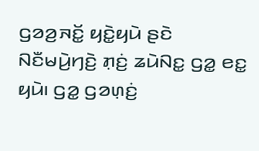ꤞꤤꤤ꤬ꤏꤢꤩ꤭ ꤟꤢꤧ꤭ꤟꤣꤧ ꤔꤢꤧ ꤡꤢꤪꤗꤣꤧ꤬ꤚꤢꤧ꤬ ꤊ꤫ꤢꤦ꤬ ꤘꤣꤧꤡꤢ꤭ ꤞꤤ꤭ ꤕꤢ꤭ ꤟꤣꤧ꤯ ꤞꤤ꤭ ꤞꤤꤛ꤫ꤢꤦ꤬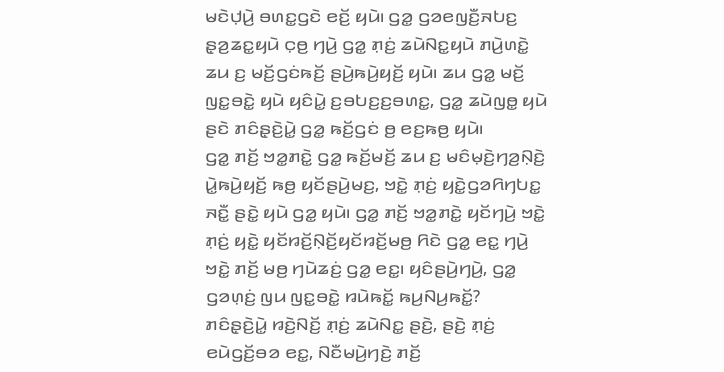ꤗꤢꤧꤓ꤫ꤣꤧ꤬ ꤋꤛꤢ꤭ꤞꤢꤧ ꤕꤢꤩ꤬ ꤟꤣꤧ꤯ ꤞꤤ꤭ ꤞꤤꤕꤜꤢꤪ꤬ꤏꤝꤢ꤬ ꤔ꤫ꤤ꤬ꤘꤢ꤭ꤟꤣꤧ ꤍ꤫ꤥ꤬ ꤚꤣꤧ꤬ ꤞꤤ꤭ ꤊ꤫ꤢꤦ꤬ ꤘꤣꤧꤡꤢ꤭ꤟꤣꤧ ꤊꤣꤧ꤬ꤛꤢꤧ꤭ ꤘꤣ ꤢ꤬ ꤗꤢꤩ꤬ꤞꤢꤦꤒꤢꤩ꤬ ꤔꤣꤧ꤬ꤒꤣꤧ꤬ꤟꤢꤩ꤬ ꤟꤣꤧ꤯ ꤘꤣ ꤞꤤ꤭ ꤗꤢꤩ꤬ ꤜꤢ꤭ꤋꤢꤧ꤭ ꤟꤣꤧ ꤟꤢꤨꤣꤧ꤭ ꤢ꤬ꤋꤝꤢ꤬ꤢ꤬ꤋꤛꤢ꤭, ꤞꤤ꤭ ꤘꤣꤧꤜꤥ꤭ ꤟꤣꤧ ꤔꤢꤧ ꤊꤢꤨꤔ꤫ꤢꤧ꤬ꤣꤧ꤭ ꤞꤤ꤭ ꤒꤢꤩ꤬ꤞꤢꤦ ꤥ꤬ ꤕꤢ꤬ꤒꤥ꤬ ꤟꤣꤧ꤯
ꤞꤤ꤭ ꤊꤢꤩ꤬ ꤠꤤ꤭ꤊꤢꤧ꤭ ꤞꤤ꤭ ꤒꤢꤩ꤬ꤗꤢꤩ꤬ ꤘꤣ ꤢ꤬ ꤗꤢꤨꤗ꤫ꤢꤧ꤬ꤚꤤ꤬ꤡ꤫ꤢꤧ꤬ ꤣꤧ꤭ꤒꤣꤧ꤬ꤟꤢꤩ꤬ ꤒꤥ꤬ ꤟꤢꤩꤔꤣꤧ꤬ꤗꤢ꤬, ꤠꤢꤧ꤭ ꤊ꤫ꤢꤦ꤬ ꤟꤢꤧ꤭ꤞꤤꤖꤚꤝꤢ꤭ ꤏꤢꤪ꤭ ꤔꤢꤧ꤭ ꤟꤣꤧ ꤞꤤ꤭ ꤟꤣꤧ꤯ ꤞꤤ꤭ ꤊꤢꤩ꤬ ꤠꤤ꤭ꤊꤢꤧ꤭ ꤟꤢꤩꤚꤣꤧ꤬ ꤠꤢꤧ꤭ ꤊ꤫ꤢꤦ꤬ ꤟꤢꤧ꤭ ꤟꤢꤩꤙꤢꤩ꤬ꤡ꤫ꤢꤩ꤬ꤟꤢꤩꤙꤢꤩ꤬ꤗꤥ꤬ ꤖꤢꤧ ꤞꤤ꤭ ꤕꤢ꤭ ꤚꤣꤧ꤬ ꤠꤢꤧ꤭ ꤊꤢꤩ꤬ ꤗꤥ꤬ ꤚꤣꤧꤘꤢꤦ꤬ ꤞꤤ꤭ ꤕꤢ꤭꤯ ꤟꤢꤨꤔꤣꤧ꤬ꤚꤣꤧ꤬, ꤞꤤ꤭ ꤞꤤꤛ꤫ꤢꤦ꤬ ꤜꤣ ꤜꤢ꤭ꤋꤢꤧ꤭ ꤙꤣꤧꤒꤢꤩ꤭ ꤒꤣ꤬ꤡꤣ꤬ꤒꤢꤩ꤭?
ꤊꤢꤨꤔ꤫ꤢꤧ꤬ꤣꤧ꤭ ꤙꤢꤧ꤬ꤡꤢꤩ꤬ ꤊ꤫ꤢꤦ꤬ ꤘꤣꤧꤡꤢ꤭ ꤔꤢꤧ꤬, ꤔꤢꤧ꤬ ꤊ꤫ꤢꤦ꤬ ꤕꤣꤧꤞꤢꤩ꤬ꤋꤤ ꤕꤢ꤭, ꤡꤢꤪꤗꤣꤧ꤬ꤚꤢꤧ꤬ ꤊꤢꤩ꤬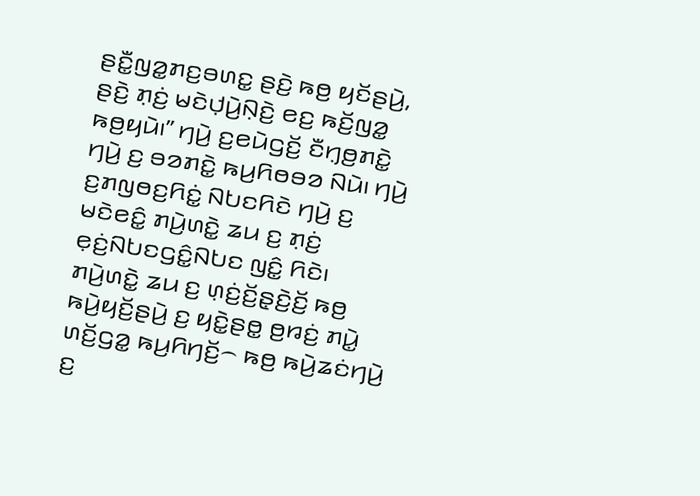ꤔꤢꤪ꤭ꤜꤤ꤭ꤊꤢ꤬ꤋꤛꤢ꤭ ꤔꤢꤧ꤬ ꤒꤥ꤬ ꤟꤢꤩꤔꤣꤧ꤬, ꤔꤢꤧ꤬ ꤊ꤫ꤢꤦ꤬ ꤗꤢꤧꤓ꤫ꤣꤧ꤬ꤡ꤫ꤢꤧ꤬ ꤕꤢ꤬ ꤒꤢꤩ꤬ꤜꤤ꤭ ꤒꤥ꤬ꤟꤣꤧ꤯” ꤚꤣꤧ꤬ ꤢ꤬ꤕꤣꤧꤞꤢꤩ꤬ ꤢꤪꤚ꤫ꤥ꤬ꤊꤢꤧ꤭ ꤚꤣꤧ꤬ ꤢ꤬ ꤋꤤꤊꤢꤧ꤭ ꤒꤣ꤬ꤖꤥꤋꤤ ꤡꤣꤧ꤯ ꤚꤣꤧ꤬ ꤢ꤬ꤊꤜꤥꤢ꤬ꤖꤢꤦ꤭ ꤡꤝꤢꤖꤢꤧ ꤚꤣꤧ꤬ ꤢ꤬ ꤗꤢꤧꤕꤢꤨ꤭ ꤊꤣꤧ꤬ꤛꤢꤧ꤭ ꤘꤣ ꤢ꤬ ꤊ꤫ꤢꤦ꤬ ꤕ꤫ꤢꤦ꤬ꤡꤝꤢꤞꤢꤨ꤭ꤡꤝꤢ ꤜꤢꤨ꤭ ꤖꤢꤧ꤯
ꤊꤣꤧ꤬ꤛꤢꤧ꤭ ꤘꤣ ꤢ꤬ ꤛ꤫ꤢꤦ꤬ꤢꤩ꤬ꤔ꤫ꤢꤧ꤬ꤢꤩ꤬ ꤒꤥ꤬ ꤒꤣꤧ꤬ꤟꤢꤩ꤬ꤔꤣꤧ꤬ ꤢ꤬ ꤟꤢꤧ꤭ꤔꤥ꤭ ꤥ꤬ꤙꤢꤦ꤬ ꤊꤣꤧ꤭ ꤛꤢꤩ꤬ꤞꤤ꤭ ꤒꤣ꤬ꤖꤚꤢꤩ꤬꤮ ꤒꤥ꤬ ꤒꤣꤧ꤬ꤘꤢꤦꤚꤣꤧ꤬ ꤢ꤬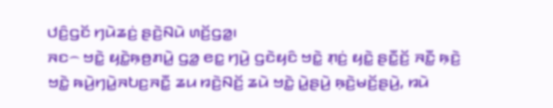ꤓꤢꤨ꤬ꤞꤢꤩ ꤚꤣꤧꤘꤢꤦ꤬ ꤔꤢꤧ꤬ꤡꤣꤧ ꤛꤢꤩ꤬ꤞꤤ꤭꤯
ꤏꤢ꤮ ꤠꤢꤧ꤭ ꤟꤢꤧ꤭ꤒ꤫ꤥ꤬ꤊꤣꤧ꤭ ꤞꤤ꤭ ꤕꤢ꤭ ꤚꤣꤧ꤬ ꤞꤢꤧꤟꤢꤨ ꤠꤢꤧ꤭ ꤊ꤫ꤢꤦ꤬ ꤟꤢꤧ꤭ ꤔꤢꤪ꤭ꤢꤩ꤬ ꤏꤢꤪ꤭ ꤒ꤫ꤢꤧ꤬ ꤠꤢꤧ꤭ ꤒꤣꤧ꤬ꤚꤣꤧ꤭ꤏꤝꤢ꤬ꤏꤢꤪ꤭ ꤘꤣ ꤙꤢꤧ꤬ꤡꤢꤩ꤬ ꤘꤣꤧ ꤠꤢꤧ꤭ ꤣꤧ꤭ꤔꤣꤧ꤬ ꤒ꤫ꤢꤧ꤬ꤗꤢꤩ꤬ꤔꤣꤧ꤬, ꤙꤣꤧ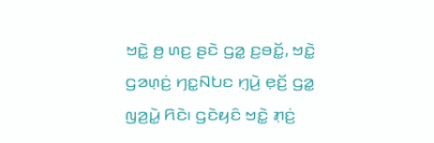ꤠꤢꤧ꤭ ꤥ꤬ ꤛꤢ꤬ ꤔꤢꤧ ꤞꤤ꤭ ꤢ꤬ꤋꤢꤩ꤭, ꤠꤢꤧ꤭ ꤞꤤꤛ꤫ꤢꤦ꤬ ꤚꤢ꤭ꤡꤝꤢ ꤚ꤫ꤣꤧ꤬ ꤕ꤫ꤢꤩ꤬ ꤞꤤ꤭ ꤜꤤ꤬ꤣꤧ꤭ ꤖꤢꤧ꤯ ꤞꤢꤧꤟꤢꤨ ꤠꤢꤧ꤭ ꤊ꤫ꤢꤦ꤬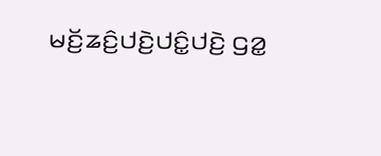ꤗꤢꤩ꤬ꤘꤢꤨ꤬ꤓꤢꤧ꤬ꤓꤢꤨ꤭ꤓꤢꤧ꤬ ꤞꤤ꤭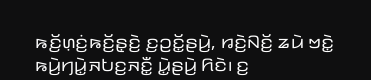ꤒꤢꤩ꤬ꤛ꤫ꤢꤦ꤬ꤒꤢꤩ꤬ꤔ꤫ꤢꤧ꤬ ꤢ꤬ꤑꤢꤩ꤭ꤔꤣꤧ꤬, ꤙꤢꤧ꤬ꤡꤢꤩ꤬ ꤘꤣꤧ ꤠꤢꤧ꤭ ꤒꤣꤧ꤬ꤚꤣꤧ꤭ꤏꤝꤢ꤬ꤏꤢꤪ꤭ ꤣꤧ꤭ꤔꤣꤧ꤬ ꤖꤢꤧ꤯ ꤢ꤬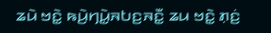ꤘꤣꤧ ꤠꤢꤧ꤭ ꤒꤣꤧ꤬ꤚꤣꤧ꤭ꤏꤝꤢ꤬ꤏꤢꤪ꤭ ꤘꤣ ꤠꤢꤧ꤭ ꤊ꤫ꤢꤦ꤬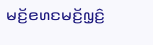ꤗꤢꤩ꤬ꤕꤛꤢꤗꤢꤩ꤬ꤜ꤫ꤢꤨ꤬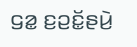ꤞꤤ꤭ ꤢ꤬ꤑꤢꤩ꤭ꤔꤣꤧ꤬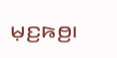ꤗ꤫ꤢ꤬ꤒꤥ꤬꤯